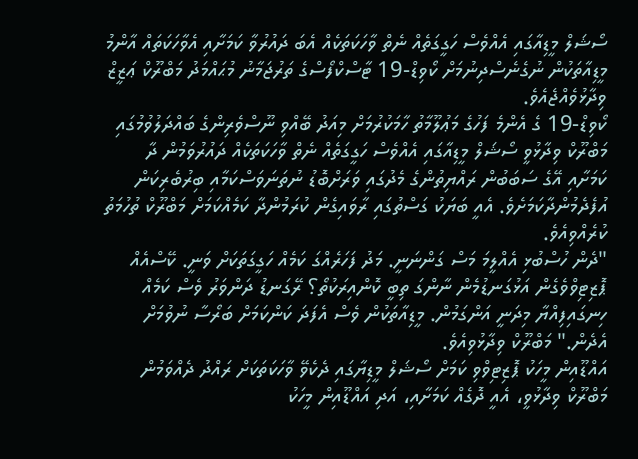ސޯޝަލް މީޑިއާގައި އެއްވެސް ހަގީގަތެއް ނެތް ވާހަކަތަކެއް އެބަ ދައުރުވާ ކަމަށާއި އެވާހަކަތައް އާންމު މީޑިއާތަކުން ނުގެނެސްދިނުމަށް ކޯވިޑް-19 ޓާސްކްފޯސްގެ ތަރުޖަމާނު މުޙައްމަދު މަބްރޫކް ޢަޒީޒް ވިދާޅުވެއްޖެއެވެ.
ކޯވިޑް-19 ގެ އެންމެ ފަހުގެ މަޢުލޫމާތު ހާމަކުރުމަށް މިއަދު ބޭއްވި ނޫސްވެރިންގެ ބައްދަލުވުމުގައި މަބްރޫކް ވިދާޅުވީ ސޯޝަލް މީޑިއާގައި އެއްވެސް ހަގީގަތެއް ނެތް ވާހަކަތަކެއް ދައުރުވަމުން ދާ ކަމަށާއި އޭގެ ސަބަބުން ރައްޔިތުންގެ މެދުގައި ވަރަށްބޮޑު ނުތަނަވަސްކަމާއި ބިރުބެރިކަން އުފެދެމުންދާކަމަށެވެ. އެއީ ބަޔަކު ގަސްތުގައި ރާވައިގެން ކުރަމުންދާ ކަމެއްކަމަށް މަބްރޫކް ތުހުމަތު ކުރެއްވިއެވެ.
"ދެން ހުސްބުޅި އެއްލީމަ މަސް ގަންނަނީ. މަދު ފަހަރެއްގަ ކަމެއް ހަގީގަތަކަށް ވަނީ. ކޭސްއެއް ޕޮޒިޓިވްވެގެން އަޅުގަނޑުމެން ނާންގަ ތިބީ ކޮންއިރަކުތޯ؟ ރޭގަނޑު ދަންވަރު ވެސް ކަމެއް ހިނގައިފިއްޔާ މިދަނީ އަންގަމުން. މީޑިއާތަކުން ވެސް އެފަދަ ކަންކަމަށް ބަރޯސާ ނުވުމަށް އެދެން." މަބްރޫކް ވިދާޅުވިއެވެ.
އައްޑޫއިން މީހަކު ޕޮޒިޓިވްވި ކަމަށް ސޯޝަލް މީޑިޔާގައި ދެކެވޭ ވާހަކަތަކަށް ރައްދު ދެއްވަމުން މަބްރޫކް ވިދާޅުވީ، އެއީ ދޮގެއް ކަމަށާއި، އަދި އައްޑޫއިން މީހަކު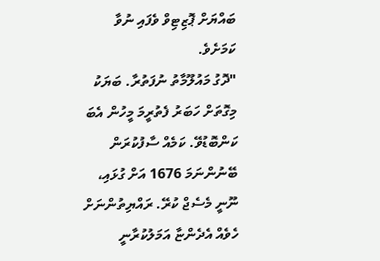ބައްޔަށް ޕޮޒިޓިވް ވެފައި ނުވާ ކަމަށެވެ.
"ދޮގު މައުލޫމާތު ނުފަތުރާ. ބަޔަކު މިގޮތަށް ހަބަރު ފެތުރީމަ މީހުން އެބަ ކަންބޮޑުވޭ. ކަމެއް ސާފުކުރަން ބޭނުންނަމަ 1676 އަށް ގުޅައި، ނޫނީ މެސެޖް ކުރޭ. ރައްޔިތުންނަށް ހެވެއް އެދެންޏާ އަމަލުކުރާނީ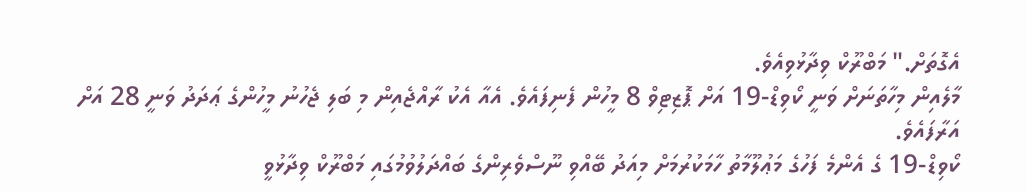އެގޮތަށް." މަބްރޫކް ވިދާޅުވިއެވެ.
މާލެއިން މިހާތަނަށް ވަނީ ކޯވިޑް-19 އަށް ޕޮޒިޓިވް 8 މީހުން ފެނިފައެވެ. އެއާ އެކު ރާއްޖެއިން މި ބަލި ޖެހުނު މީހުންގެ ޢަދަދު ވަނީ 28 އަށް އަރާފައެވެ.
ކޯވިޑް-19 ގެ އެންމެ ފަހުގެ މަޢުލޫމާތު ހާމަކުރުމަށް މިއަދު ބޭއްވި ނޫސްވެރިންގެ ބައްދަލުވުމުގައި މަބްރޫކް ވިދާޅުވީ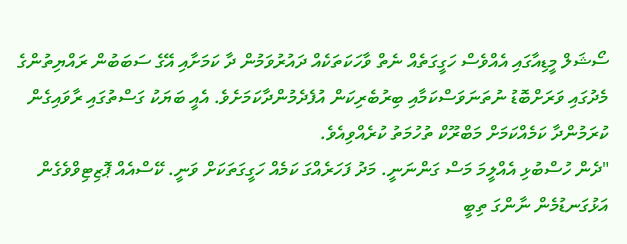ސޯޝަލް މީޑިއާގައި އެއްވެސް ހަގީގަތެއް ނެތް ވާހަކަތަކެއް ދައުރުވަމުން ދާ ކަމަށާއި އޭގެ ސަބަބުން ރައްޔިތުންގެ މެދުގައި ވަރަށްބޮޑު ނުތަނަވަސްކަމާއި ބިރުބެރިކަން އުފެދެމުންދާކަމަށެވެ. އެއީ ބަޔަކު ގަސްތުގައި ރާވައިގެން ކުރަމުންދާ ކަމެއްކަމަށް މަބްރޫކް ތުހުމަތު ކުރެއްވިއެވެ.
"ދެން ހުސްބުޅި އެއްލީމަ މަސް ގަންނަނީ. މަދު ފަހަރެއްގަ ކަމެއް ހަގީގަތަކަށް ވަނީ. ކޭސްއެއް ޕޮޒިޓިވްވެގެން އަޅުގަނޑުމެން ނާންގަ ތިބީ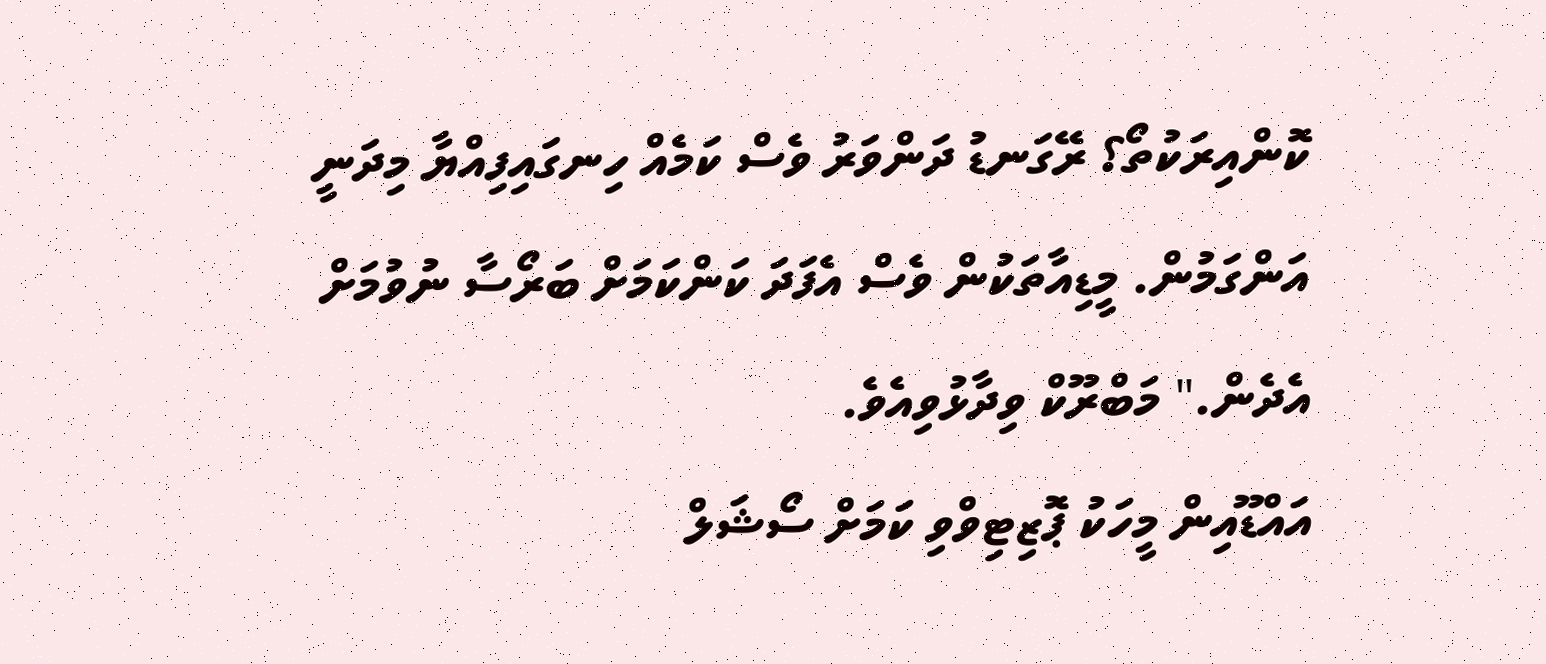ކޮންއިރަކުތޯ؟ ރޭގަނޑު ދަންވަރު ވެސް ކަމެއް ހިނގައިފިއްޔާ މިދަނީ އަންގަމުން. މީޑިއާތަކުން ވެސް އެފަދަ ކަންކަމަށް ބަރޯސާ ނުވުމަށް އެދެން." މަބްރޫކް ވިދާޅުވިއެވެ.
އައްޑޫއިން މީހަކު ޕޮޒިޓިވްވި ކަމަށް ސޯޝަލް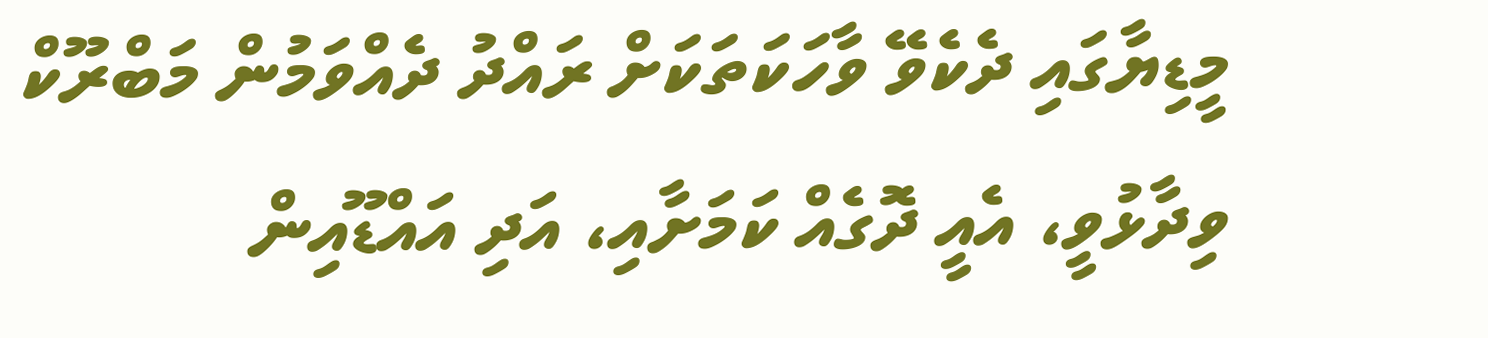މީޑިޔާގައި ދެކެވޭ ވާހަކަތަކަށް ރައްދު ދެއްވަމުން މަބްރޫކް ވިދާޅުވީ، އެއީ ދޮގެއް ކަމަށާއި، އަދި އައްޑޫއިން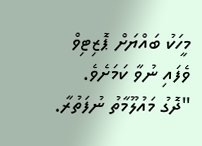މީހަކު ބައްޔަށް ޕޮޒިޓިވް ވެފައި ނުވާ ކަމަށެވެ.
"ދޮގު މައުލޫމާތު ނުފަތުރާ.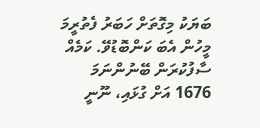ބަޔަކު މިގޮތަށް ހަބަރު ފެތުރީމަ މީހުން އެބަ ކަންބޮޑުވޭ. ކަމެއް ސާފުކުރަން ބޭނުންނަމަ 1676 އަށް ގުޅައި، ނޫނީ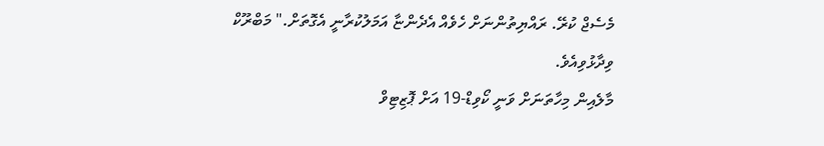މެސެޖް ކުރޭ. ރައްޔިތުންނަށް ހެވެއް އެދެންޏާ އަމަލުކުރާނީ އެގޮތަށް." މަބްރޫކް ވިދާޅުވިއެވެ.
މާލެއިން މިހާތަނަށް ވަނީ ކޯވިޑް-19 އަށް ޕޮޒިޓިވް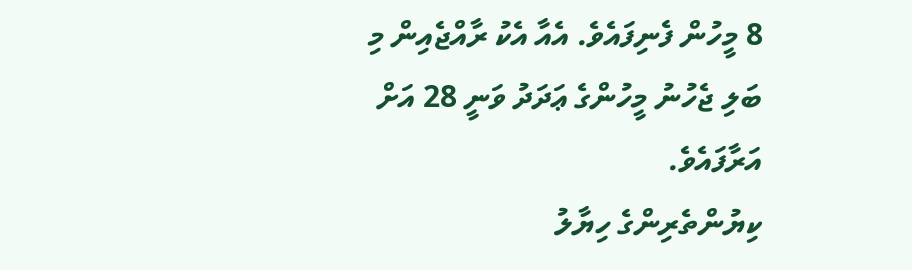8 މީހުން ފެނިފައެވެ. އެއާ އެކު ރާއްޖެއިން މި ބަލި ޖެހުނު މީހުންގެ ޢަދަދު ވަނީ 28 އަށް އަރާފައެވެ.
ކިޔުންތެރިންގެ ހިޔާލު